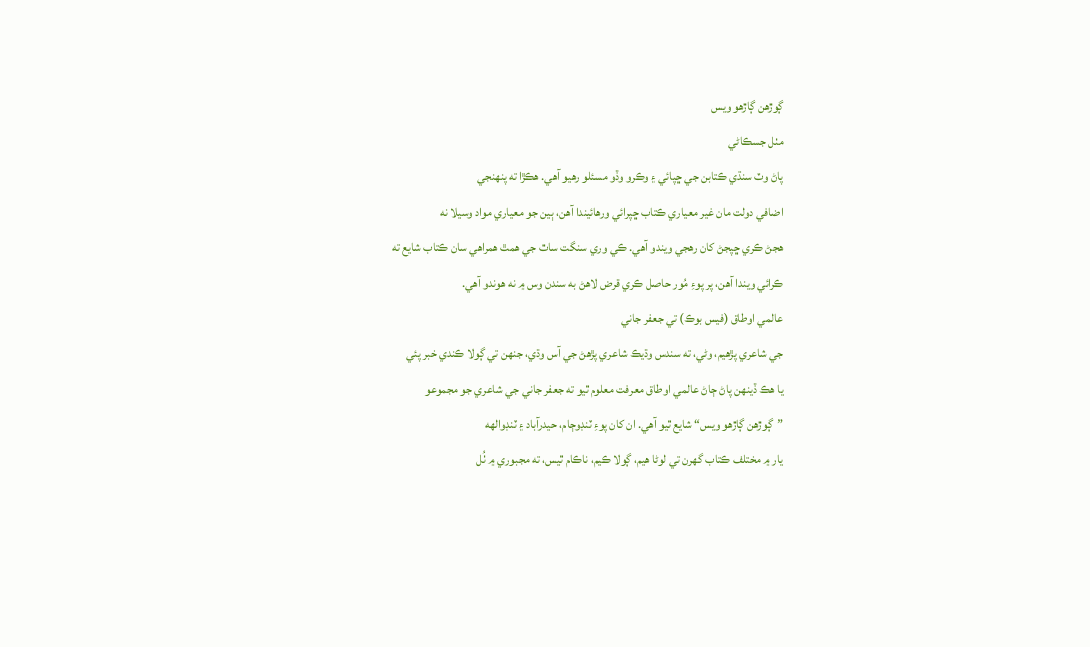ڳوڙهن ڳاڙهو ويس
مٺل جسڪاڻي
پاڻ وٽ سنڌي ڪتابن جي ڇپائي ۽ وڪرو وڏو مسئلو رهيو آهي. هڪڙا ته پنهنجي
اضافي دولت مان غير معياري ڪتاب ڇپرائي ورهائيندا آهن، ٻين جو معياري مواد وسيلا نه
هجڻ ڪري ڇپجڻ کان رهجي ويندو آهي. ڪي وري سنگت ساٿ جي همٿ همراهي سان ڪتاب شايع ته
ڪرائي ويندا آهن، پر پوءِ مُور حاصل ڪري قرض لاهڻ به سندن وس ۾ نه هوندو آهي.
عالمي اوطاق (فيس بوڪ) تي جعفر جاني
جي شاعري پڙهيم، وڻي، ته سندس وڌيڪ شاعري پڙهڻ جي آس وڌي، جنهن تي ڳولا ڪندي خبر پئي
يا هڪ ڏينهن پاڻ ڄاڻ عالمي اوطاق معرفت معلوم ٿيو ته جعفر جاني جي شاعري جو مجموعو
”ڳوڙهن ڳاڙهو ويس“ شايع ٿيو آهي. ان کان پوءِ ٽنڊوڄام، حيدرآباد ۽ ٽنڊوالهه
يار ۾ مختلف ڪتاب گهرن تي لوڻا هيم، ڳولا ڪيم، ناڪام ٿيس، ته مجبوري ۾ ٺُل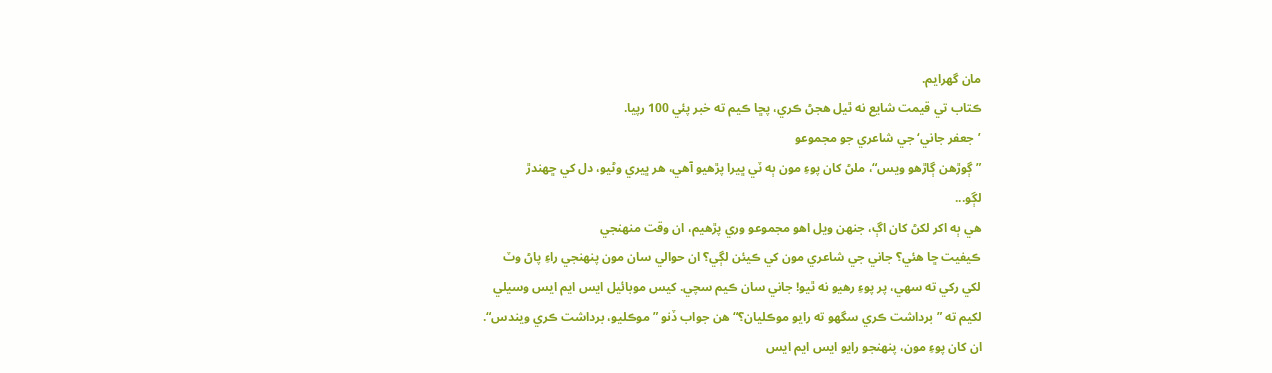مان گهرايم.
ڪتاب تي قيمت شايع نه ٿيل هجڻ ڪري، پڇا ڪيم ته خبر پئي 100 رپيا.
’جعفر جاني‘ جي شاعري جو مجموعو
”ڳوڙهن ڳاڙهو ويس“، ملڻ کان پوءِ مون ٻه ٽي ڀيرا پڙهيو آهي، هر ڀيري وڻيو، دل کي ڇهندڙ
لڳو...
هي ٻه اکر لکڻ کان اڳ، جنهن ويل اهو مجموعو وري پڙهيم، ان وقت منهنجي
ڪيفيت ڇا هئي؟ جاني جي شاعري مون کي ڪيئن لڳي؟ ان حوالي سان مون پنهنجي راءِ پاڻ وٽ
لکي رکي ته سهي، پر پوءِ رهيو نه ٿيو! جاني سان ڪيم سچي. کيس موبائيل ايس ايم ايس وسيلي
لکيم ته ”برداشت ڪري سگهو ته رايو موڪليان؟“ هن جواب ڏنو ”موڪليو، برداشت ڪري ويندس“.
ان کان پوءِ مون، پنهنجو رايو ايس ايم ايس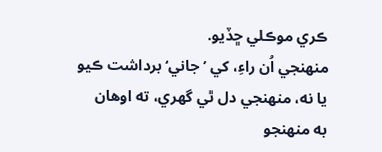ڪري موڪلي ڇڏيو.
منهنجي اُن راءِ، کي ’جاني‘برداشت ڪيو يا نه، منهنجي دل ٿي گهري، ته اوهان
به منهنجو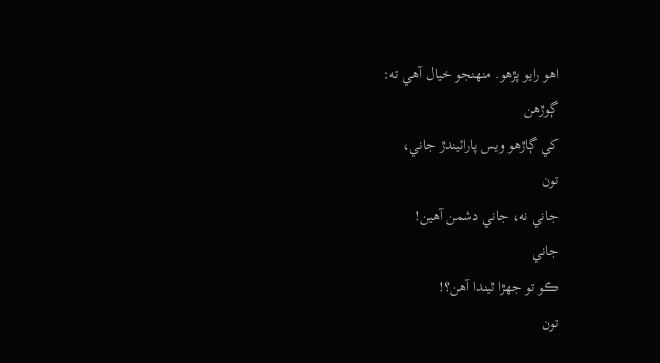اهو رايو پڙهو. منهنجو خيال آهي ته:
ڳوڙهن
کي ڳاڙهو ويس پارائيندڙ جاني،
تون
جاني نه، جاني دشمن آهين!
جاني
ڪو تو جهڙا ٿيندا آهن؟!
تون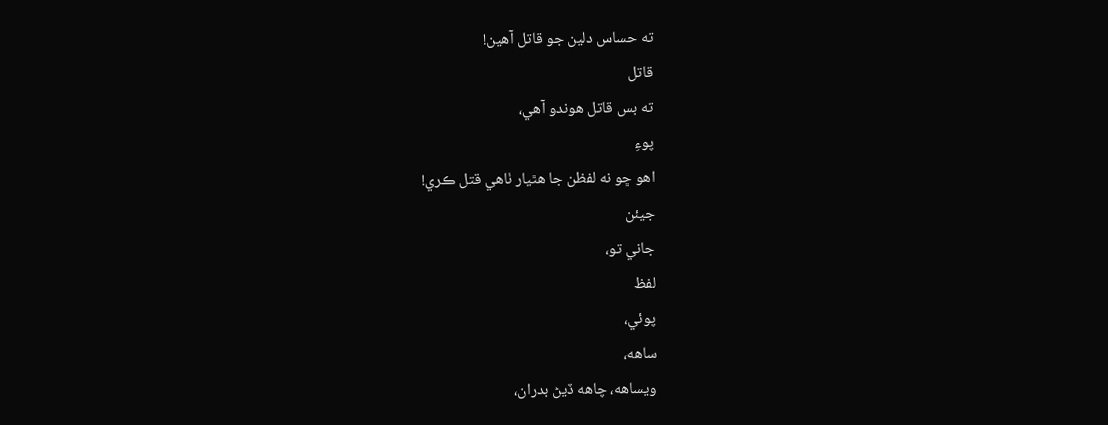ته حساس دلين جو قاتل آهين!
قاتل
ته بس قاتل هوندو آهي،
پوءِ
اهو ڇو نه لفظن جا هٿيار ٺاهي قتل ڪري!
جيئن
جاني تو،
لفظ
پوئي،
ساهه،
ويساهه، چاهه ڏيڻ بدران،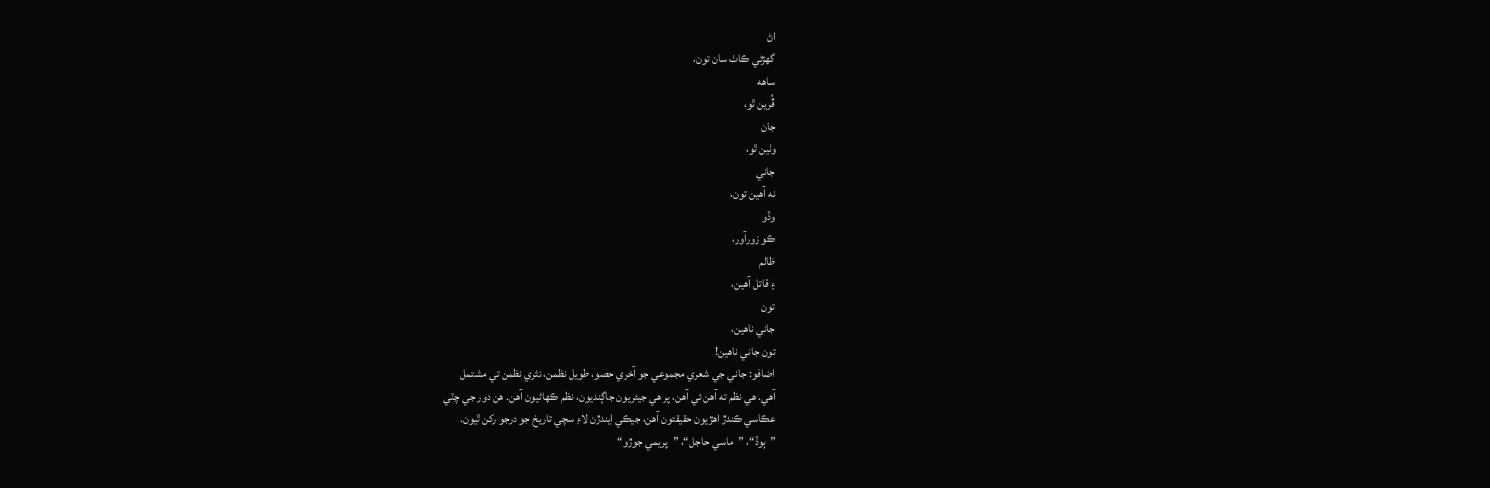اڻ
گهڙئي ڪاٺ سان تون،
ساهه
ڦُرين ٿو،
جان
وٺين ٿو،
جاني
نه آهين تون،
وڏو
ڪو زورآور،
ظالم
۽ قاتل آهين،
تون
جاني ناهين،
تون جاني ناهين!
اضافو: جاني جي شعري مجموعي جو آخري حصو، طويل نظمن، نثري نظمن تي مشتمل
آهي. هي نظم ته آهن ئي آهن، پر هي جيئريون جاڳنديون، نظم ڪهاڻيون آهن. هن دور جي چٽي
عڪاسي ڪندڙ اهڙيون حقيقتون آهن، جيڪي ايندڙن لاءِ سچي تاريخ جو درجو رکن ٿيون.
”ٻوڏ“، ”ماسي حاجل“، ”پريمي جوڙو“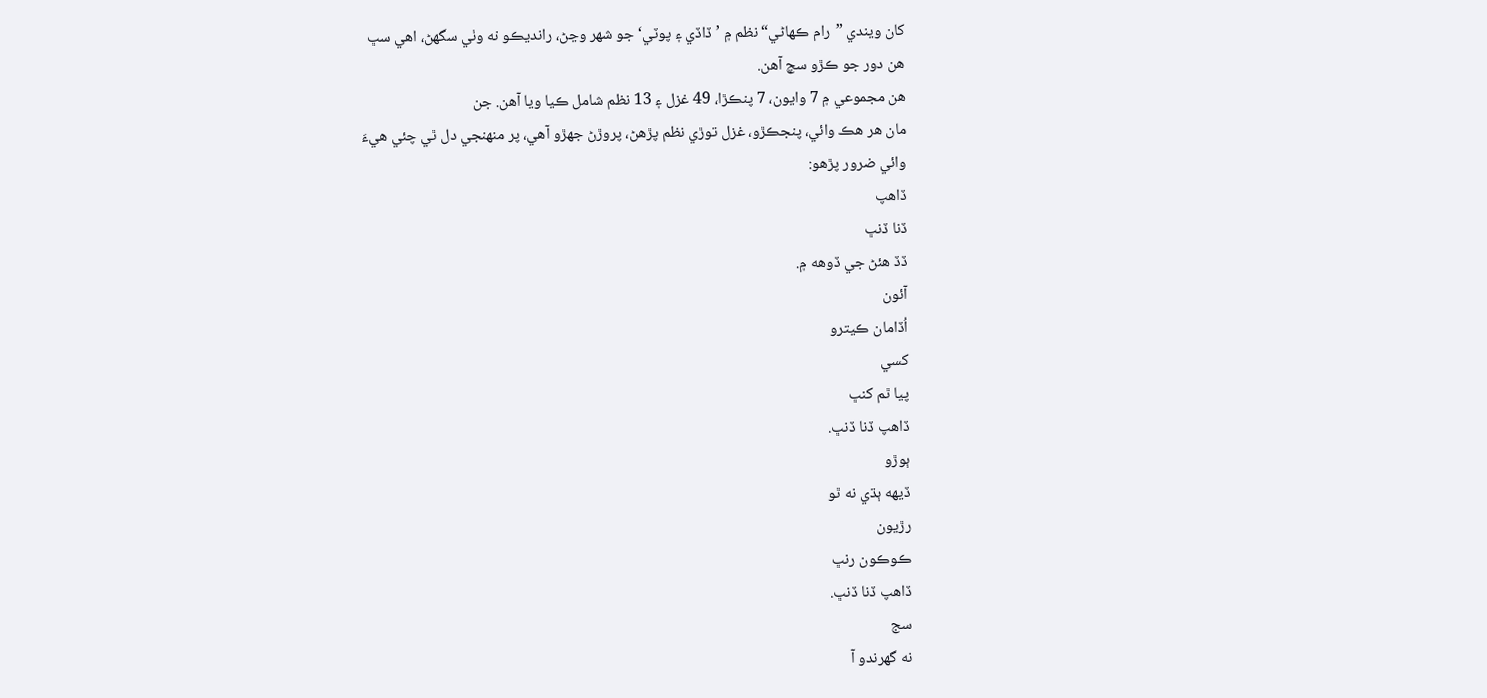کان ويندي ”رام ڪهاڻي“ نظم ۾ ’ڏاڏي ۽ پوٽي‘ جو شهر وڃڻ، رانديڪو نه وٺي سگهڻ، اهي سڀ
هن دور جو ڪڙو سچ آهن.
هن مجموعي ۾ 7 وايون، 7 پنڪڙا، 49 غزل ۽ 13 نظم شامل ڪيا ويا آهن. جن
مان هر هڪ وائي، پنجڪڙو، غزل توڙي نظم پڙهڻ، پروڙڻ جهڙو آهي، پر منهنجي دل ٿي چئي هيءَ
وائي ضرور پڙهو:
ڏاهپ
ڏنا ڏنڀ
ڏڏ هئڻ جي ڏوهه ۾.
آئون
اُڏامان ڪيترو
کسي
پيا ٿم کنڀ
ڏاهپ ڏنا ڏنڀ.
ٻوڙو
ڏيهه ٻڌي نه ٿو
رڙيون
ڪوڪون رنڀ
ڏاهپ ڏنا ڏنڀ.
سج
نه گهرندو آ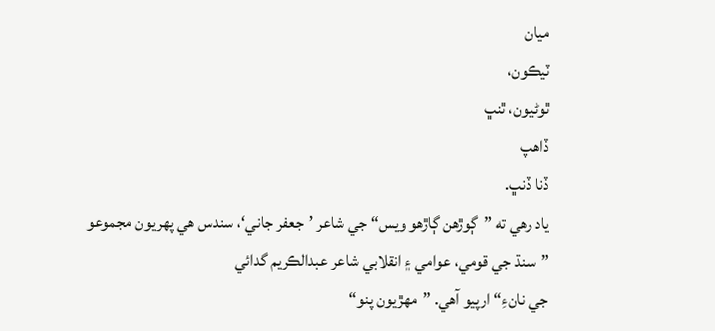ميان
ٽيڪون،
ٿوڻيون، ٿنڀ
ڏاهپ
ڏنا ڏنڀ.
ياد رهي ته ”ڳوڙهن ڳاڙهو ويس“ جي شاعر ’جعفر جاني‘، سندس هي پهريون مجموعو
”سنڌ جي قومي، عوامي ۽ انقلابي شاعر عبدالڪريم گدائي
جي نانءِ“ ارپيو آهي. ”مهڙيون پنو“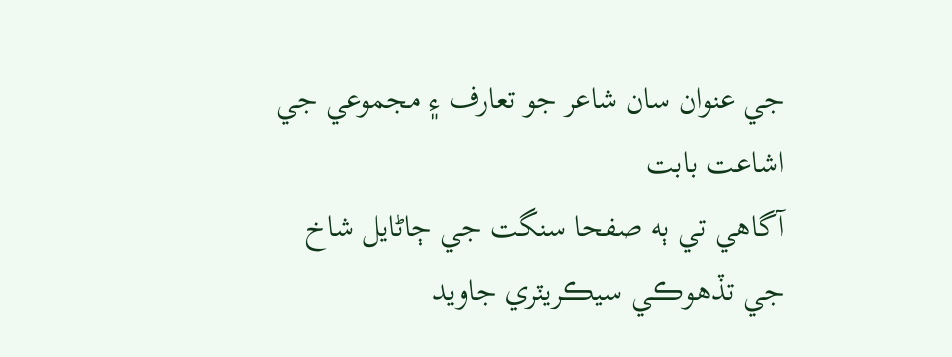جي عنوان سان شاعر جو تعارف ۽ مجموعي جي اشاعت بابت
آگاهي تي ٻه صفحا سنگت جي ڄاڻايل شاخ جي تڏهوڪي سيڪريٽري جاويد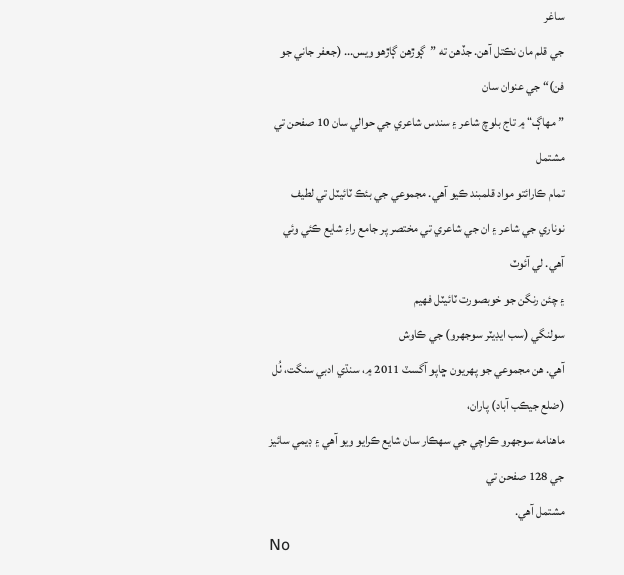ساغر
جي قلم مان نڪتل آهن. جڏهن ته ”ڳوڙهن ڳاڙهو ويس... (جعفر جاني جو فن)“ جي عنوان سان
”مهاڳ“ ۾ تاج بلوچ شاعر ۽ سندس شاعري جي حوالي سان 10 صفحن تي مشتمل
تمام ڪارائتو مواد قلمبند ڪيو آهي. مجموعي جي بئڪ ٽائيٽل تي لطيف نوناري جي شاعر ۽ ان جي شاعري تي مختصر پر جامع راءِ شايع ڪئي وئي آهي. لي آئوٽ
۽ چئن رنگن جو خوبصورت ٽائيٽل فهيم
سولنگي (سب ايڊيٽر سوجهرو) جي ڪاوش
آهي. هن مجموعي جو پهريون ڇاپو آگسٽ 2011 ۾، سنڌي ادبي سنگت، ٺُل (ضلع جيڪب آباد) پاران،
ماهنامه سوجهرو ڪراچي جي سهڪار سان شايع ڪرايو ويو آهي ۽ ڊيمي سائيز جي 128 صفحن تي
مشتمل آهي.
No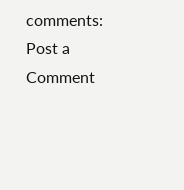comments:
Post a Comment